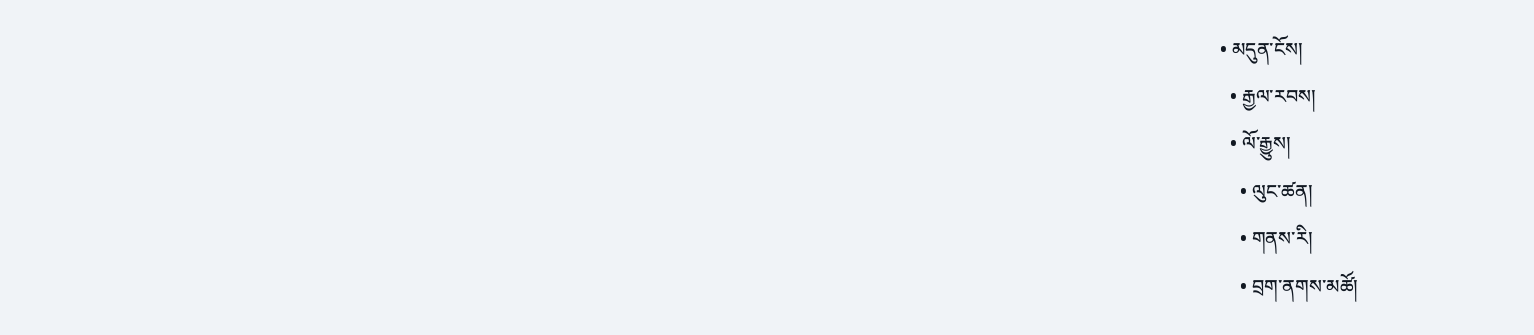• མདུན་ངོས།
  • རྒྱལ་རབས།
  • ལོ་རྒྱུས།
    • ལུང་ཚན།
    • གནས་རི།
    • བྲག་ནགས་མཚོ།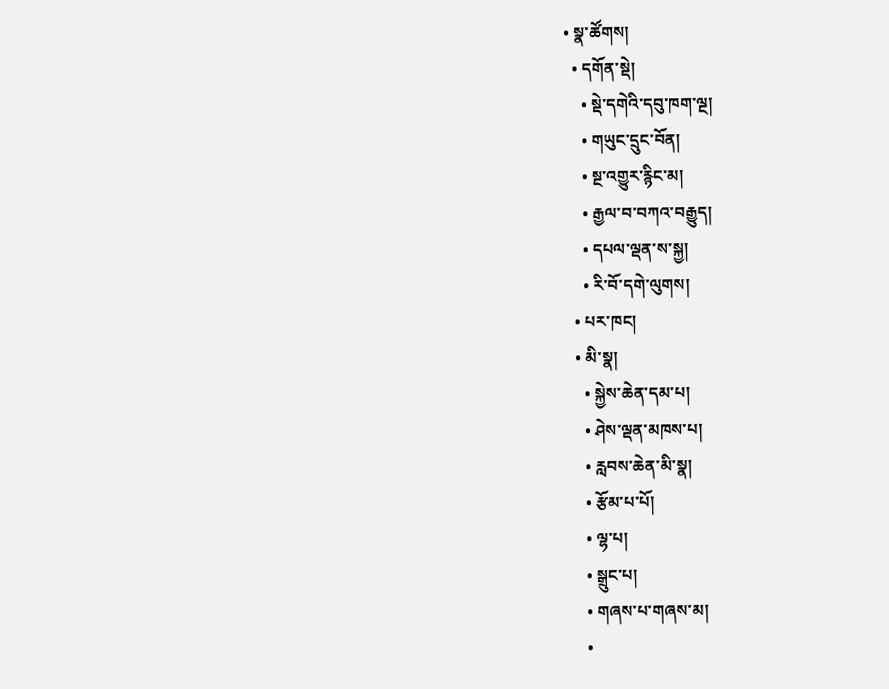• སྣ་ཚོགས།
  • དགོན་སྡེ།
    • སྡེ་དགེའི་དབུ་ཁག་ལྔ།
    • གཡུང་དྲུང་བོན།
    • སྔ་འགྱུར་རྙིང་མ།
    • རྒྱལ་བ་བཀའ་བརྒྱུད།
    • དཔལ་ལྡན་ས་སྐྱ།
    • རི་བོ་དགེ་ལུགས།
  • པར་ཁང།
  • མི་སྣ།
    • སྐྱེས་ཆེན་དམ་པ།
    • ཤེས་ལྡན་མཁས་པ།
    • རླབས་ཆེན་མི་སྣ།
    • རྩོམ་པ་པོ།
    • ལྷ་པ།
    • སྒྲུང་པ།
    • གཞས་པ་གཞས་མ།
    •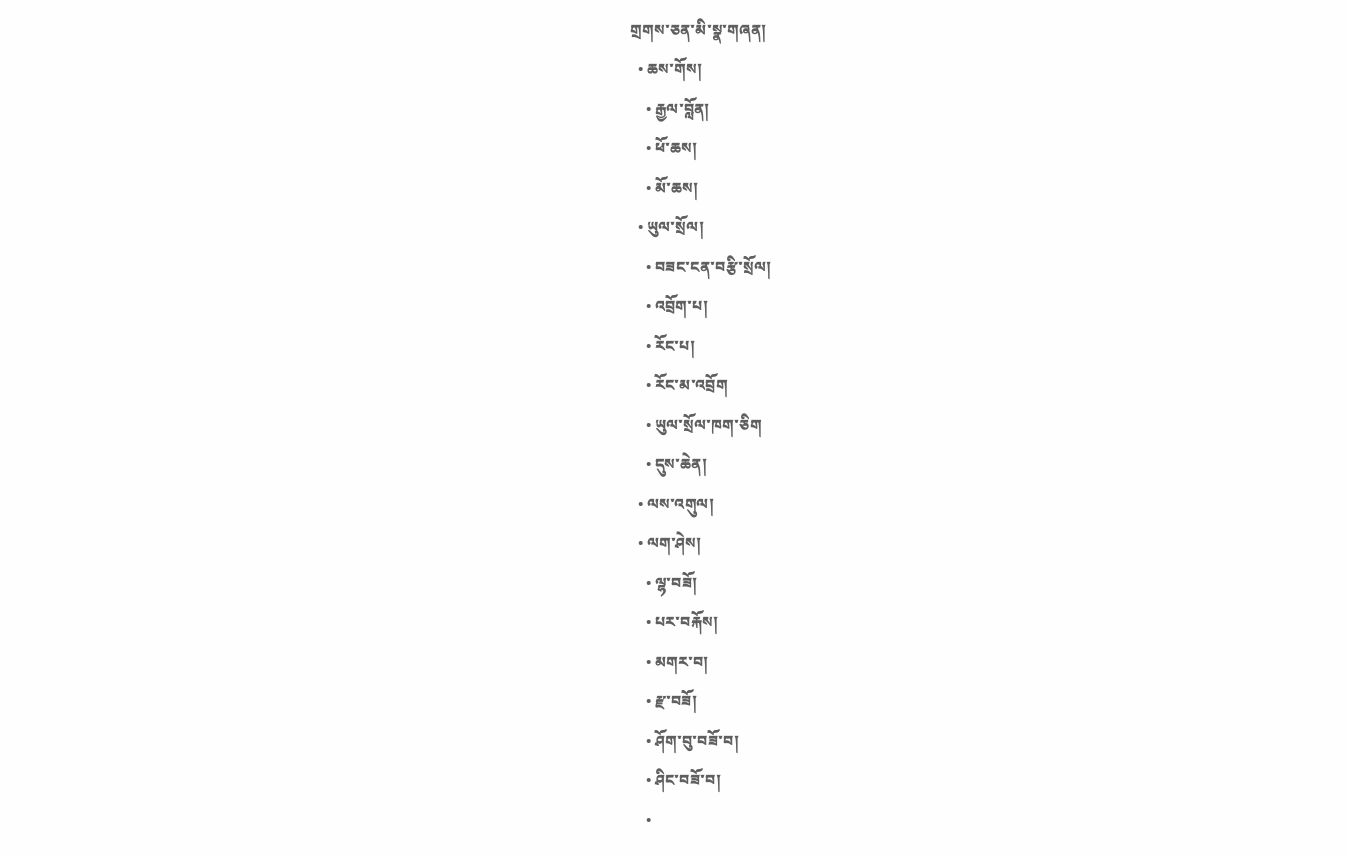གྲགས་ཅན་མི་སྣ་གཞན།
  • ཆས་གོས།
    • རྒྱལ་བློན།
    • ཕོ་ཆས།
    • མོ་ཆས།
  • ཡུལ་སྲོལ།
    • བཟང་ངན་བརྩི་སྲོལ།
    • འབྲོག་པ།
    • རོང་པ།
    • རོང་མ་འབྲོག
    • ཡུལ་སྲོལ་ཁག་ཅིག
    • དུས་ཆེན།
  • ལས་འགུལ།
  • ལག་ཤེས།
    • ལྷ་བཟོ།
    • པར་བརྐོས།
    • མགར་བ།
    • རྫ་བཟོ།
    • ཤོག་བུ་བཟོ་བ།
    • ཤིང་བཟོ་བ།
    •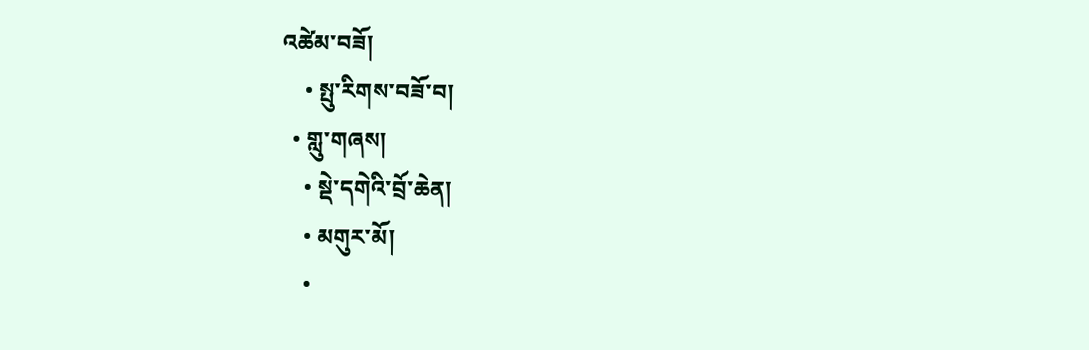འཚེམ་བཟོ།
    • སྤུ་རིགས་བཟོ་བ།
  • གླུ་གཞས།
    • སྡེ་དགེའི་བྲོ་ཆེན།
    • མགུར་མོ།
    •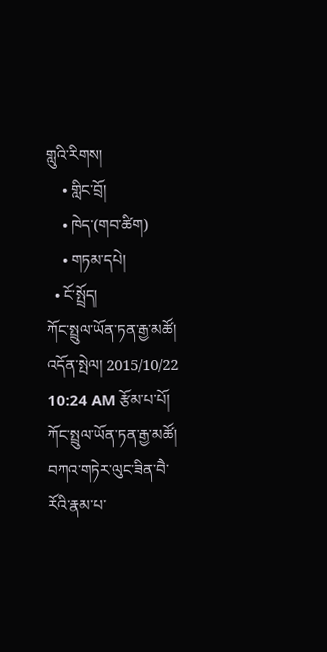གླུའི་རིགས།
    • གླིང་བྲོ།
    • ཁེད་(གབ་ཚིག)
    • གཏམ་དཔེ།
  • ངོ་སྤྲོད།
ཀོང་སྤྲུལ་ཡོན་ཏན་རྒྱ་མཚོ།
འདོན་སྤེལ། 2015/10/22 10:24 AM རྩོམ་པ་པོ།
ཀོང་སྤྲུལ་ཡོན་ཏན་རྒྱ་མཚོ།
བཀའ་གཏེར་ལུང་ཟིན་བཻ་རོའི་རྣམ་པ་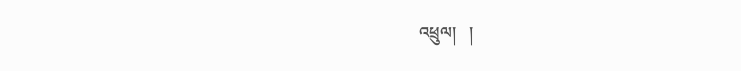འཕྲུལ།   །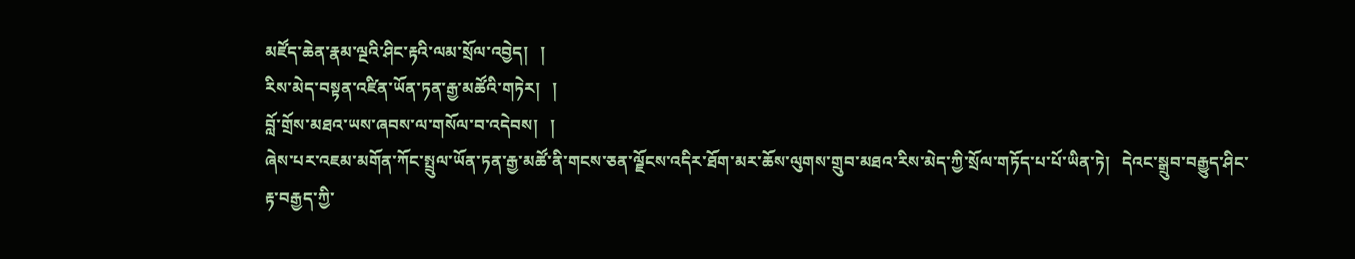མཛོད་ཆེན་རྣམ་ལྔའི་ཤིང་རྟའི་ལམ་སྲོལ་འབྱེད།   །
རིས་མེད་བསྟན་འཛིན་ཡོན་ཏན་རྒྱ་མཚོའི་གཏེར།   །
བློ་གྲོས་མཐའ་ཡས་ཞབས་ལ་གསོལ་བ་འདེབས།   །
ཞེས་པར་འཇམ་མགོན་ཀོང་སྤྲུལ་ཡོན་ཏན་རྒྱ་མཚོ་ནི་གངས་ཅན་ལྗོངས་འདིར་ཐོག་མར་ཆོས་ལུགས་གྲུབ་མཐའ་རིས་མེད་ཀྱི་སྲོལ་གཏོད་པ་པོ་ཡིན་ཏེ།   དེའང་སྒྲུབ་བརྒྱུད་ཤིང་རྟ་བརྒྱད་ཀྱི་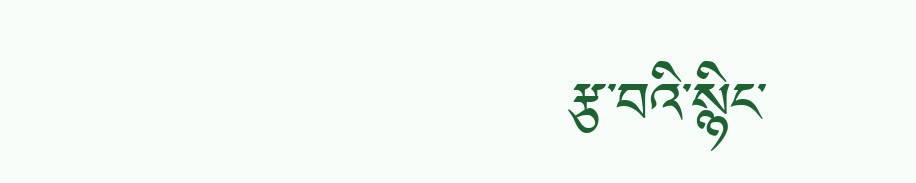རྩ་བའི་སྙིང་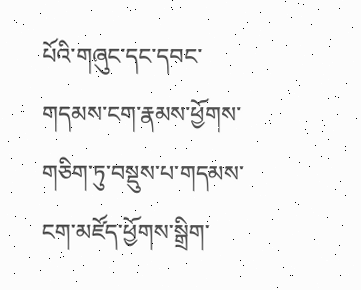པོའི་གཞུང་དང་དབང་གདམས་ངག་རྣམས་ཕྱོགས་གཅིག་ཏུ་བསྡུས་པ་གདམས་ངག་མཛོད་ཕྱོགས་སྒྲིག་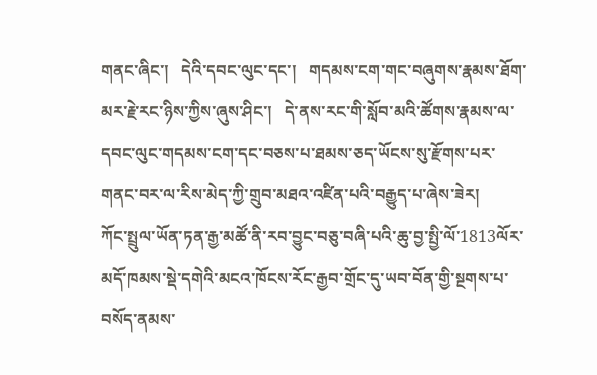གནང་ཞིང་།   དེའི་དབང་ལུང་དང་།   གདམས་ངག་གང་བཞུགས་རྣམས་ཐོག་མར་རྗེ་རང་ཉིས་ཀྱིས་ཞུས་ཤིང་།   དེ་ནས་རང་གི་སློབ་མའི་ཚོགས་རྣམས་ལ་དབང་ལུང་གདམས་ངག་དང་བཅས་པ་ཐམས་ཅད་ཡོངས་སུ་རྫོགས་པར་གནང་བར་ལ་རིས་མེད་ཀྱི་གྲུབ་མཐའ་འཛིན་པའི་བརྒྱུད་པ་ཞེས་ཟེར།
ཀོང་སྤྲུལ་ཡོན་ཏན་རྒྱ་མཚོ་ནི་རབ་བྱུང་བཅུ་བཞི་པའི་ཆུ་བྱ་སྤྱི་ལོ་1813ལོར་མདོ་ཁམས་སྡེ་དགེའི་མངའ་ཁོངས་རོང་རྒྱབ་གྲོང་དུ་ཡབ་བོན་གྱི་སྔགས་པ་བསོད་ནམས་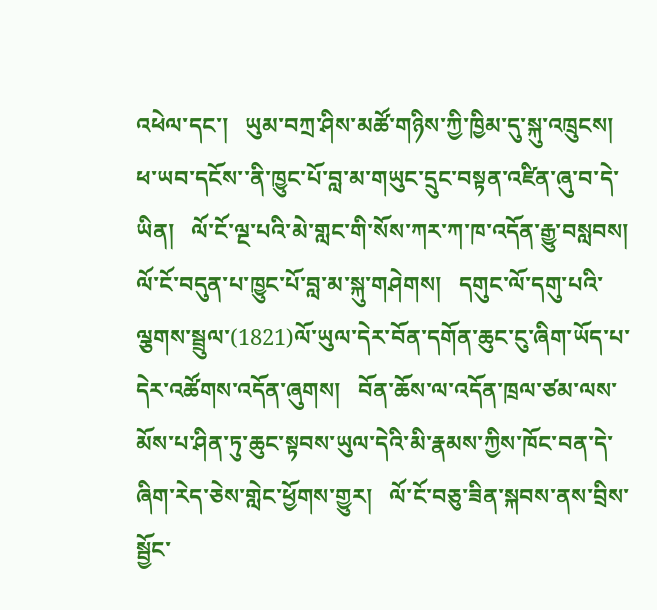འཕེལ་དང་།   ཡུམ་བཀྲ་ཤིས་མཚོ་གཉིས་ཀྱི་ཁྱིམ་དུ་སྐུ་འཁྲུངས།   ཕ་ཡབ་དངོས་་ནི་ཁྱུང་པོ་བླ་མ་གཡུང་དྲུང་བསྟན་འཛིན་ཞུ་བ་དེ་ཡིན།   ལོ་ངོ་ལྔ་པའི་མེ་གླང་གི་སོས་ཀར་ཀ་ཁ་འདོན་རྒྱུ་བསླབས།   ལོ་ངོ་བདུན་པ་ཁྱུང་པོ་བླ་མ་སྐུ་གཤེགས།   དགུང་ལོ་དགུ་པའི་ལྕགས་སྦྲུལ་(1821)ལོ་ཡུལ་དེར་བོན་དགོན་ཆུང་ངུ་ཞིག་ཡོད་པ་དེར་འཚོགས་འདོན་ཞུགས།   བོན་ཆོས་ལ་འདོན་ཁྲལ་ཙམ་ལས་མོས་པ་ཤིན་ཏུ་ཆུང་སྟབས་ཡུལ་དེའི་མི་རྣམས་ཀྱིས་ཁོང་བན་དེ་ཞིག་རེད་ཅེས་གླེང་ཕྱོགས་གྱུར།   ལོ་ངོ་བཅུ་ཟིན་སྐབས་ནས་བྲིས་སྦྱོང་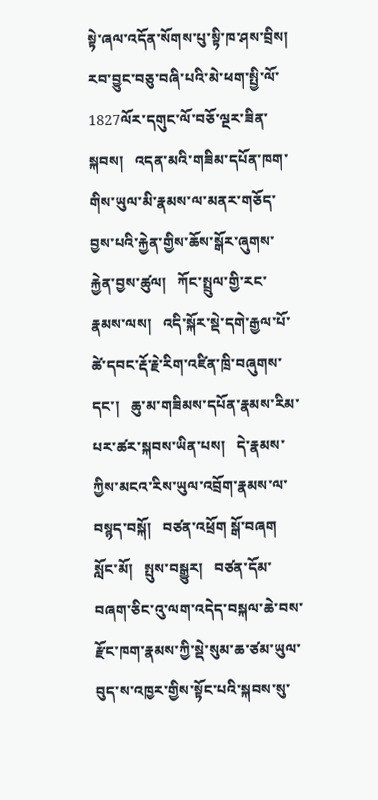སྟེ་ཞལ་འདོན་སོགས་པུ་སྟི་ཁ་ཤས་བྲིས།   རབ་བྱུང་བཅུ་བཞི་པའི་མེ་ཕག་སྤྱི་ལོ་1827ལོར་དགུང་ལོ་བཅོ་ལྔར་ཟིན་སྐབས།   འདན་མའི་གཟིམ་དཔོན་ཁག་གིས་ཡུལ་མི་རྣམས་ལ་མནར་གཅོད་བྱས་པའི་རྐྱེན་གྱིས་ཆོས་སྒོར་ཞུགས་རྐྱེན་བྱས་ཚུལ།   ཀོང་སྤྲུལ་གྱི་རང་རྣམས་ལས།   འདི་སྐོར་སྡེ་དགེ་རྒྱལ་པོ་ཚེ་དབང་རྡོ་རྗེ་རིག་འཛིན་ཁྲི་བཞུགས་དང་།   ཆུ་མ་གཟིམས་དཔོན་རྣམས་རིམ་པར་ཚར་སྐབས་ཡིན་པས།   དེ་རྣམས་ཀྱིས་མངའ་རིས་ཡུལ་འབྲོག་རྣམས་ལ་བསྙད་བསྐོ།   བཙན་འཕྲོག སྒོ་བཞག སློང་མོ།   སྤུས་བསྒྱུར།   བཙན་དོམ་བཞག་ཅིང་འུ་ལག་འདེད་བསྐལ་ཆེ་བས་རྫོང་ཁག་རྣམས་ཀྱི་སྡེ་སུམ་ཆ་ཙམ་ཡུལ་བུད་ས་འཁྱར་གྱིས་སྟོང་པའི་སྐབས་སུ་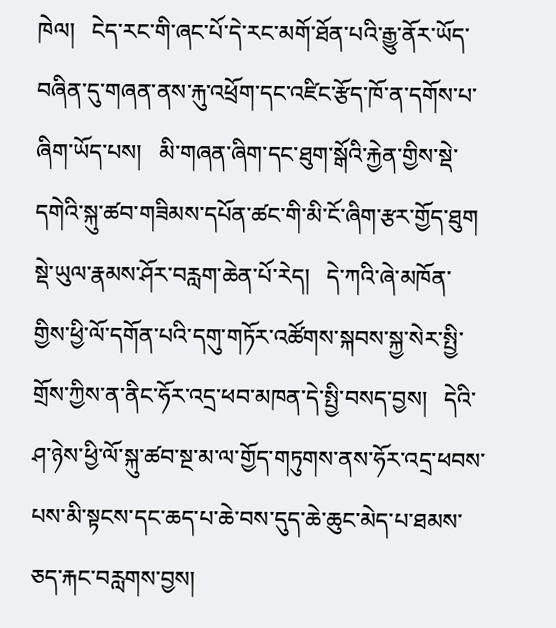ཁེལ།   ངེད་རང་གི་ཞང་པོ་དེ་རང་མགོ་ཐོན་པའི་རྒྱུ་ནོར་ཡོད་བཞིན་དུ་གཞན་ནས་རྐུ་འཕྲོག་དང་འཛིང་རྩོད་ཁོ་ན་དགོས་པ་ཞིག་ཡོད་པས།   མི་གཞན་ཞིག་དང་ཐུག་སྒོའི་རྐྱེན་གྱིས་སྡེ་དགེའི་སྐུ་ཚབ་གཟིམས་དཔོན་ཚང་གི་མི་ངོ་ཞིག་རྩར་གྱོད་ཐུག སྡེ་ཡུལ་རྣམས་ཤོར་བརླག་ཆེན་པོ་རེད།   དེ་ཀའི་ཞེ་མཁོན་གྱིས་ཕྱི་ལོ་དགོན་པའི་དགུ་གཏོར་འཚོགས་སྐབས་སྐྱ་སེར་སྤྱི་གྲོས་ཀྱིས་ན་ནིང་ཧོར་འདྲ་ཕབ་མཁན་དེ་སྤྱི་བསད་བྱས།   དེའི་ཤ་ཉེས་ཕྱི་ལོ་སྐུ་ཚབ་སྔ་མ་ལ་གྱོད་གཏུགས་ནས་ཧོར་འདྲ་ཕབས་པས་མི་སྟངས་དང་ཆད་པ་ཆེ་བས་དུད་ཆེ་ཆུང་མེད་པ་ཐམས་ཅད་རྐང་བརླགས་བྱས།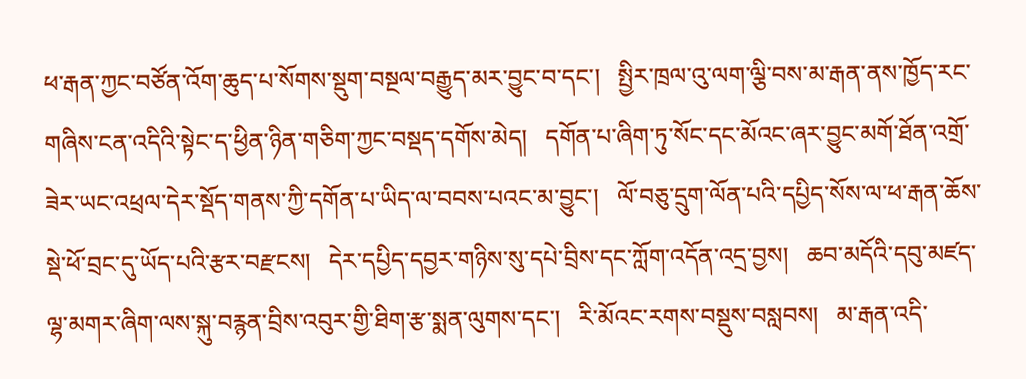ཕ་རྒན་ཀྱང་བཙོན་འོག་ཆུད་པ་སོགས་སྡུག་བསྔལ་བརྒྱུད་མར་བྱུང་བ་དང་།   སྤྱིར་ཁྲལ་འུ་ལག་ལྕི་བས་མ་རྒན་ནས་ཁྱོད་རང་གཞིས་ངན་འདིའི་སྟེང་ད་ཕྱིན་ཉིན་གཅིག་ཀྱང་བསྡད་དགོས་མེད།   དགོན་པ་ཞིག་ཏུ་སོང་དང་མོའང་ཞར་བྱུང་མགོ་ཐོན་འགྲོ་ཟེར་ཡང་འཕྲལ་དེར་སྡོད་གནས་ཀྱི་དགོན་པ་ཡིད་ལ་བབས་པའང་མ་བྱུང་།   ལོ་བཅུ་དྲུག་ལོན་པའི་དཔྱིད་སོས་ལ་ཕ་རྒན་ཆོས་སྡེ་ཕོ་བྲང་དུ་ཡོད་པའི་རྩར་བརྫངས།   དེར་དཔྱིད་དབྱར་གཉིས་སུ་དཔེ་བྲིས་དང་ཀློག་འདོན་འདྲ་བྱས།   ཆབ་མདོའི་དབུ་མཛད་ལྷ་མགར་ཞིག་ལས་སྐུ་བརྙན་བྲིས་འབུར་གྱི་ཐིག་རྩ་སྨན་ལུགས་དང་།   རི་མོའང་རགས་བསྡུས་བསླབས།   མ་རྒན་འདི་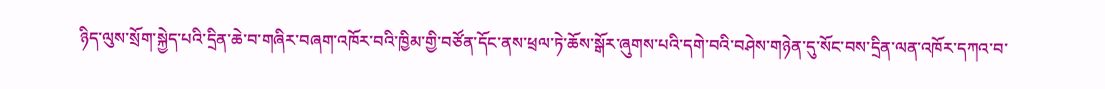ཉིད་ལུས་སྲོག་སྐྱེད་པའི་དྲིན་ཆེ་བ་གཞིར་བཞག་འཁོར་བའི་ཁྱིམ་གྱི་བཙོན་དོང་ནས་ཕྲལ་ཏེ་ཆོས་སྒོར་ཞུགས་པའི་དགེ་བའི་བཤེས་གཉེན་དུ་སོང་བས་དྲིན་ལན་འཁོར་དཀའ་བ་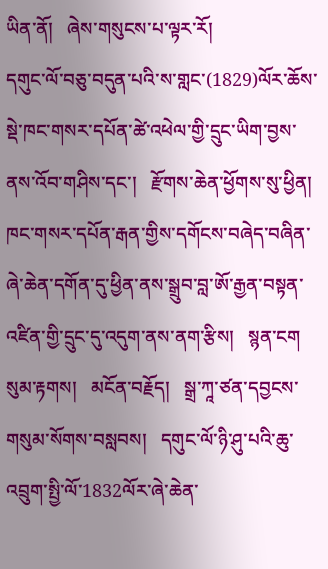ཡིན་ནོ།   ཞེས་གསུངས་པ་ལྟར་རོ།
དགུང་ལོ་བཅུ་བདུན་པའི་ས་གླང་(1829)ལོར་ཆོས་སྡེ་ཁང་གསར་དཔོན་ཚེ་འཕེལ་གྱི་དྲུང་ཡིག་བྱས་ནས་འོབ་གཤིས་དང་།   རྫོགས་ཆེན་ཕྱོགས་སུ་ཕྱིན།   ཁང་གསར་དཔོན་རྒན་གྱིས་དགོངས་བཞེད་བཞིན་ཞེ་ཆེན་དགོན་དུ་ཕྱིན་ནས་སྒྲུབ་བླ་ཨོ་རྒྱན་བསྟན་འཛིན་གྱི་དྲུང་དུ་འདུག་ནས་ནག་རྩིས།   སྙན་ངག སུམ་རྟགས།   མངོན་བརྗོད།   སྒྲ་ཀཱ་ཙན་དབྱངས་གསུམ་སོགས་བསླབས།   དགུང་ལོ་ཉི་ཤུ་པའི་ཆུ་འབྲུག་སྤྱི་ལོ་1832ལོར་ཞེ་ཆེན་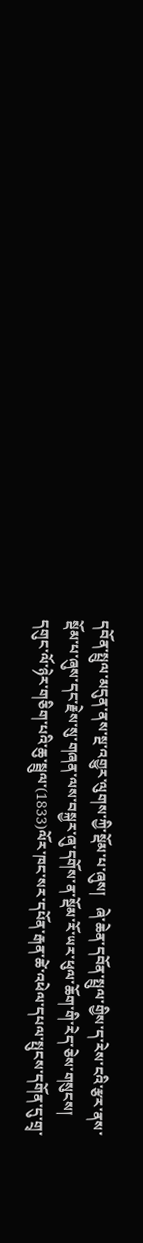དབོན་སྤྲུལ་མདུན་ནས་སྔ་འགྱུར་ལུགས་ཀྱི་སྡོམ་པ་ཞུས།   ཞེ་ཆེན་དབོན་སྤྲུལ་གྱིས་ད་རེས་ངའི་རྩར་ནས་སྡོམ་པ་ཞུས་དང་རྗེས་སུ་གཞན་ལས་བསྐྱར་ཞུ་དགོས་ན་སྡོམ་རོ་ཡར་ཕུལ་ཆོག་གི་རེད་ཅེས་གསུངས།   དགུང་ལོ་ཉེར་གཅིག་པའི་ཆུ་སྦྲུལ་(1833)ལོར་ཁང་སར་དཔོན་རྒན་ཚེ་འཕེལ་དཔལ་སྤུངས་དགོན་དུ་གྲྭ་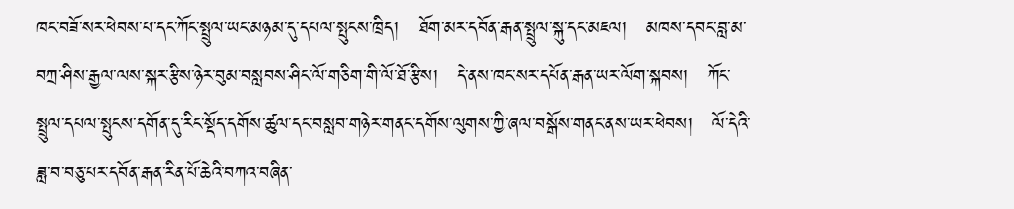ཁང་བཟོ་སར་ཕེབས་པ་དང་ཀོང་སྤྲུལ་ཡང་མཉམ་དུ་དཔལ་སྤུངས་ཁྲིད།   ཐོག་མར་དབོན་རྒན་སྤྲུལ་སྐུ་དང་མཇལ།   མཁས་དབང་བླ་མ་བཀྲ་ཤིས་རྒྱལ་ལས་སྐར་རྩིས་ཉེར་བུམ་བསླབས་ཤིང་ལོ་གཅིག་གི་ལོ་ཐོ་རྩིས།   དེ་ནས་ཁང་སར་དཔོན་རྒན་ཡར་ལོག་སྐབས།   ཀོང་སྤྲུལ་དཔལ་སྤུངས་དགོན་དུ་རིང་སྡོད་དགོས་ཚུལ་དང་བསླབ་གཉེར་གནང་དགོས་ལུགས་ཀྱི་ཞལ་བསྒོས་གནང་ནས་ཡར་ཕེབས།   ལོ་དེའི་ཟླ་བ་བཅུ་པར་དབོན་རྒན་རིན་པོ་ཆེའི་བཀའ་བཞིན་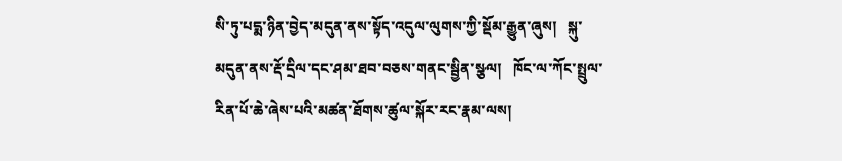སི་ཏུ་པདྨ་ཉིན་བྱེད་མདུན་ནས་སྟོད་འདུལ་ལུགས་ཀྱི་སྡོམ་རྒྱུན་ཞུས།   སྐུ་མདུན་ནས་རྡོ་དྲིལ་དང་ཤམ་ཐབ་བཅས་གནང་སྦྱིན་སྩལ།   ཁོང་ལ་ཀོང་སྤྲུལ་རིན་པོ་ཆེ་ཞེས་པའི་མཚན་ཐོགས་ཚུལ་སྐོར་རང་རྣམ་ལས།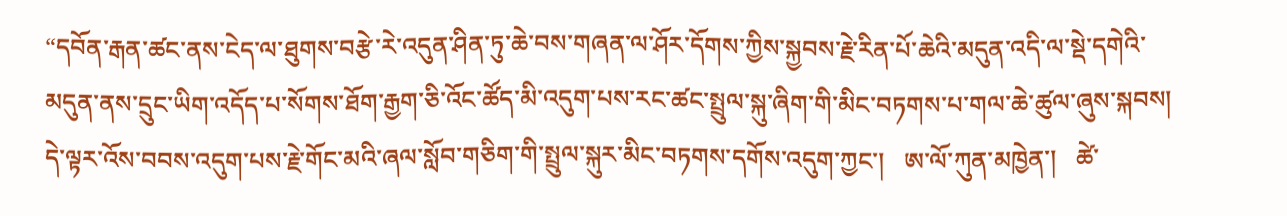“དབོན་རྒན་ཚང་ནས་ངེད་ལ་ཐུགས་བརྩེ་རེ་འདུན་ཤིན་ཏུ་ཆེ་བས་གཞན་ལ་ཤོར་དོགས་ཀྱིས་སྐྱབས་རྗེ་རིན་པོ་ཆེའི་མདུན་འདི་ལ་སྡེ་དགེའི་མདུན་ནས་དྲུང་ཡིག་འདོད་པ་སོགས་ཐོག་རྒྱག་ཅི་འོང་ཚོད་མི་འདུག་པས་རང་ཚང་སྤྲུལ་སྐུ་ཞིག་གི་མིང་བཏགས་པ་གལ་ཆེ་ཚུལ་ཞུས་སྐབས།   དེ་ལྟར་འོས་བབས་འདུག་པས་རྗེ་གོང་མའི་ཞལ་སློབ་གཅིག་གི་སྤྲུལ་སྐུར་མིང་བཏགས་དགོས་འདུག་ཀྱང་།   ཨ་ལོ་ཀུན་མཁྱེན་།   ཚེ་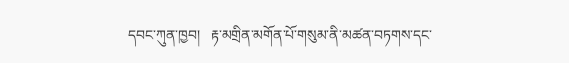དབང་ཀུན་ཁྱབ།   རྟ་མགྲིན་མགོན་པོ་གསུམ་ནི་མཚན་བཏགས་དང་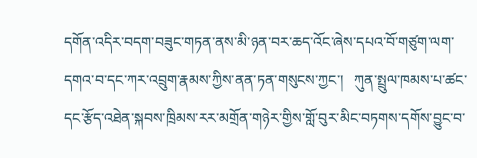དགོན་འདིར་བདག་བཟུང་གཏན་ནས་མི་ཉན་བར་ཆད་འོང་ཞེས་དཔའ་བོ་གཙུག་ལག་དགའ་བ་དང་ཀར་འབྲུག་རྣམས་ཀྱིས་ནན་ཏན་གསུངས་ཀྱང་།   ཀུན་སྤྲུལ་ཁམས་པ་ཚང་དང་རྩོད་འཐེན་སྐབས་ཁྲིམས་རར་མགྲོན་གཉེར་གྱིས་གློ་བུར་མིང་བཏགས་དགོས་བྱུང་བ་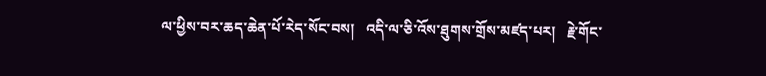ལ་ཕྱིས་བར་ཆད་ཆེན་པོ་རེད་སོང་བས།   འདི་ལ་ཅི་འོས་ཐུགས་གྲོས་མཛད་པར།   རྗེ་གོང་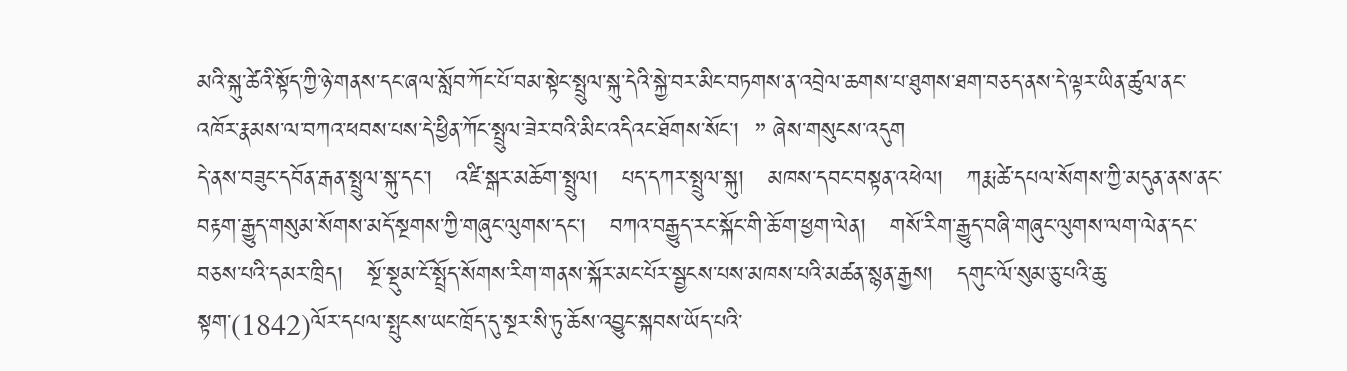མའི་སྐུ་ཚེའི་སྟོད་ཀྱི་ཉེ་གནས་དང་ཞལ་སློབ་ཀོང་པོ་བམ་སྟེང་སྤྲུལ་སྐུ་དེའི་སྐྱེ་བར་མིང་བཏགས་ན་འབྲེལ་ཆགས་པ་ཐུགས་ཐག་བཅད་ནས་དེ་ལྟར་ཡིན་ཚུལ་ནང་འཁོར་རྣམས་ལ་བཀའ་ཕབས་པས་དེ་ཕྱིན་ཀོང་སྤྲུལ་ཟེར་བའི་མིང་འདིའང་ཐོགས་སོང་།  ” ཞེས་གསུངས་འདུག
དེ་ནས་བཟུང་དབོན་རྒན་སྤྲུལ་སྐུ་དང་།   འཛི་སྒར་མཆོག་སྤྲུལ།   པད་དཀར་སྤྲུལ་སྐུ།   མཁས་དབང་བསྟན་འཕེལ།   ཀརྨ་ཚེ་དཔལ་སོགས་ཀྱི་མདུན་ནས་ནང་བརྟག་རྒྱུད་གསུམ་སོགས་མདོ་སྔགས་ཀྱི་གཞུང་ལུགས་དང་།   བཀའ་བརྒྱུད་རང་སྐོང་གི་ཆོ་ག་ཕྱག་ལེན།   གསོ་རིག་རྒྱུད་བཞི་གཞུང་ལུགས་ལག་ལེན་དང་བཅས་པའི་དམར་ཁྲིད།   སྔོ་སྡུམ་ངོ་སྤྲོད་སོགས་རིག་གནས་སྐོར་མང་པོར་སྦྱངས་པས་མཁས་པའི་མཚན་སྙན་རྒྱས།   དགུང་ལོ་སུམ་ཅུ་པའི་ཆུ་སྟག་(1842)ལོར་དཔལ་སྤུངས་ཡང་ཁྲོད་དུ་སྔར་སི་ཏུ་ཆོས་འབྱུང་སྐབས་ཡོད་པའི་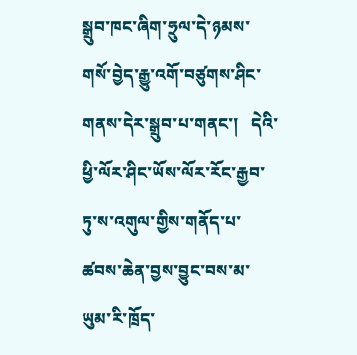སྒྲུབ་ཁང་ཞིག་ཧྲུལ་དེ་ཉམས་གསོ་བྱེད་རྒྱུ་འགོ་བཙུགས་ཤིང་གནས་དེར་སྒྲུབ་པ་གནང་།   དེའི་ཕྱི་ལོར་ཤིང་ཡོས་ལོར་རོང་རྒྱབ་ཏུ་ས་འགུལ་གྱིས་གནོད་པ་ཚབས་ཆེན་བྱས་བྱུང་བས་མ་ཡུམ་རི་ཁྲོད་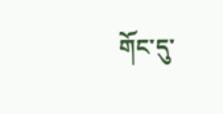གོང་དུ་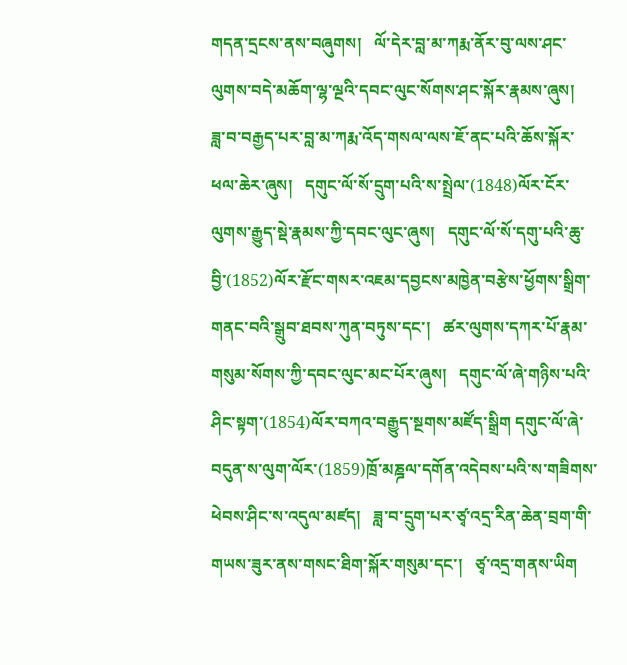གདན་དྲངས་ནས་བཞུགས།   ལོ་དེར་བླ་མ་ཀརྨ་ནོར་བུ་ལས་ཤང་ལུགས་བདེ་མཆོག་ལྷ་ལྔའི་དབང་ལུང་སོགས་ཤང་སྐོར་རྣམས་ཞུས།   ཟླ་བ་བརྒྱད་པར་བླ་མ་ཀརྨ་འོད་གསལ་ལས་ཇོ་ནང་པའི་ཆོས་སྐོར་ཕལ་ཆེར་ཞུས།   དགུང་ལོ་སོ་དྲུག་པའི་ས་སྤྲེལ་(1848)ལོར་ངོར་ལུགས་རྒྱུད་སྡེ་རྣམས་ཀྱི་དབང་ལུང་ཞུས།   དགུང་ལོ་སོ་དགུ་པའི་ཆུ་བྱི་(1852)ལོར་རྫོང་གསར་འཇམ་དབྱངས་མཁྱེན་བརྩེས་ཕྱོགས་སྒྲིག་གནང་བའི་སྒྲུབ་ཐབས་ཀུན་བཏུས་དང་།   ཚར་ལུགས་དཀར་པོ་རྣམ་གསུམ་སོགས་ཀྱི་དབང་ལུང་མང་པོར་ཞུས།   དགུང་ལོ་ཞེ་གཉིས་པའི་ཤིང་སྟག་(1854)ལོར་བཀའ་བརྒྱུད་སྔགས་མཛོད་སྒྲིག དགུང་ལོ་ཞེ་བདུན་ས་ལུག་ལོར་(1859)ཁྲོ་མཎྜལ་དགོན་འདེབས་པའི་ས་གཟིགས་ཕེབས་ཤིང་ས་འདུལ་མཛད།   ཟླ་བ་དྲུག་པར་ཙྭ་འདྲ་རིན་ཆེན་བྲག་གི་གཡས་ཟུར་ནས་གསང་ཐིག་སྐོར་གསུམ་དང་།   ཙྭ་འདྲ་གནས་ཡིག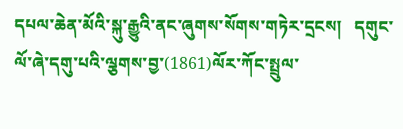དཔལ་ཆེན་མོའི་སྐུ་རྒྱུའི་ནང་ཞུགས་སོགས་གཏེར་དྲངས།   དགུང་ལོ་ཞེ་དགུ་པའི་ལྕགས་བྱ་(1861)ལོར་ཀོང་སྤྲུལ་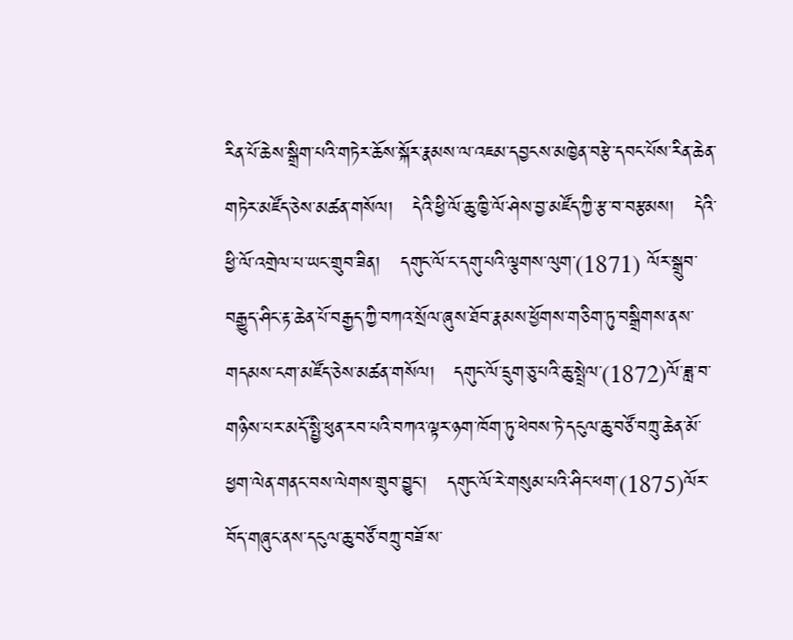རིན་པོ་ཆེས་སྒྲིག་པའི་གཏེར་ཆོས་སྐོར་རྣམས་ལ་འཇམ་དབྱངས་མཁྱེན་བརྩེ་དབང་པོས་རིན་ཆེན་གཏེར་མཛོད་ཅེས་མཚན་གསོལ།   དེའི་ཕྱི་ལོ་ཆུ་ཁྱི་ལོ་ཤེས་བྱ་མཛོད་ཀྱི་རྩ་བ་བརྩམས།   དེའི་ཕྱི་ལོ་འགྲེལ་པ་ཡང་གྲུབ་ཟིན།   དགུང་ལོ་ང་དགུ་པའི་ལྕགས་ལུག་(1871) ལོར་སྒྲུབ་བརྒྱུད་ཤིང་རྟ་ཆེན་པོ་བརྒྱད་ཀྱི་བཀའ་སྲོལ་ཞུས་ཐོབ་རྣམས་ཕྱོགས་གཅིག་ཏུ་བསྒྲིགས་ནས་གདམས་ངག་མཛོད་ཅེས་མཚན་གསོལ།   དགུང་ལོ་དྲུག་ཅུ་པའི་ཆུ་སྤྲེལ་(1872)ལོ་ཟླ་བ་གཉིས་པར་མདོ་སྤྱི་ཕུན་རབ་པའི་བཀའ་ལྟར་ཉག་ཁོག་ཏུ་ཕེབས་ཏེ་དངུལ་ཆུ་བཙོ་བཀྲུ་ཆེན་མོ་ཕྱག་ལེན་གནང་བས་ལེགས་གྲུབ་བྱུང་།   དགུང་ལོ་རེ་གསུམ་པའི་ཤིང་ཕག་(1875)ལོར་བོད་གཞུང་ནས་དངུལ་ཆུ་བཙོ་བཀྲུ་བཟོ་ས་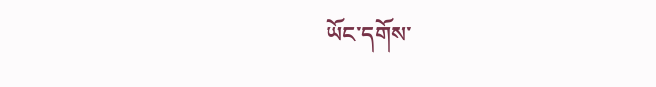ཡོང་དགོས་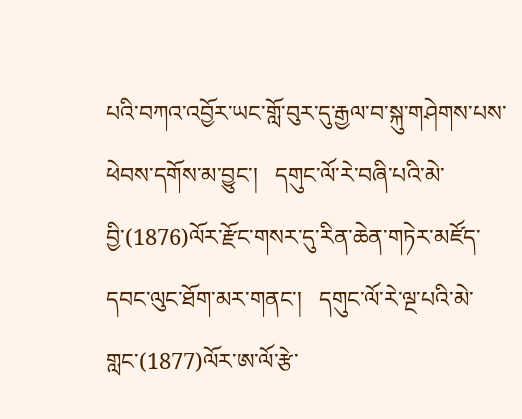པའི་བཀའ་འབྱོར་ཡང་གློ་བུར་དུ་རྒྱལ་བ་སྐུ་གཤེགས་པས་ཕེབས་དགོས་མ་བྱུང་།   དགུང་ལོ་རེ་བཞི་པའི་མེ་བྱི་(1876)ལོར་རྫོང་གསར་དུ་རིན་ཆེན་གཏེར་མཛོད་དབང་ལུང་ཐོག་མར་གནང་།   དགུང་ལོ་རེ་ལྔ་པའི་མེ་གླང་(1877)ལོར་ཨ་ལོ་རྩེ་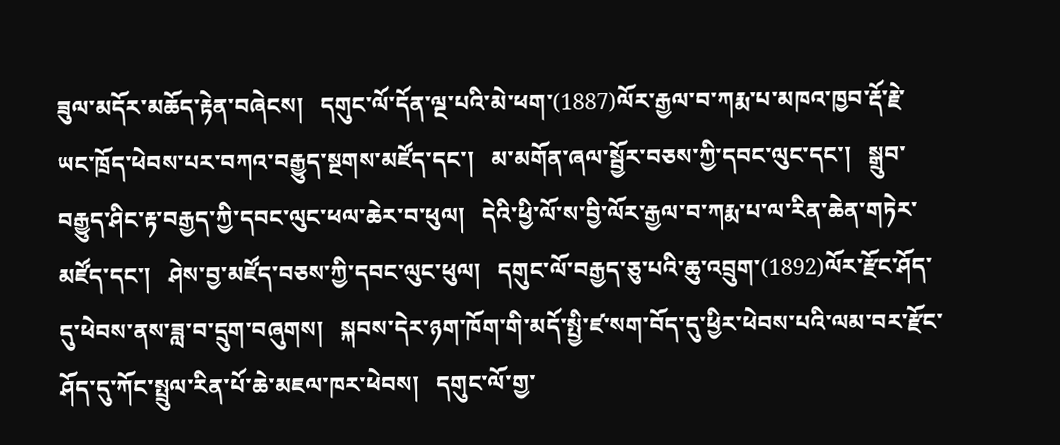ཟུལ་མདོར་མཆོད་རྟེན་བཞེངས།   དགུང་ལོ་དོན་ལྔ་པའི་མེ་ཕག་(1887)ལོར་རྒྱལ་བ་ཀརྨ་པ་མཁའ་ཁྱབ་རྡོ་རྗེ་ཡང་ཁྲོད་ཕེབས་པར་བཀའ་བརྒྱུད་སྔགས་མཛོད་དང་།   མ་མགོན་ཞལ་སྦྱོར་བཅས་ཀྱི་དབང་ལུང་དང་།   སྒྲུབ་བརྒྱུད་ཤིང་རྟ་བརྒྱད་ཀྱི་དབང་ལུང་ཕལ་ཆེར་བ་ཕུལ།   དེའི་ཕྱི་ལོ་ས་བྱི་ལོར་རྒྱལ་བ་ཀརྨ་པ་ལ་རིན་ཆེན་གཏེར་མཛོད་དང་།   ཤེས་བྱ་མཛོད་བཅས་ཀྱི་དབང་ལུང་ཕུལ།   དགུང་ལོ་བརྒྱད་ཅུ་པའི་ཆུ་འབྲུག་(1892)ལོར་རྫོང་ཤོད་དུ་ཕེབས་ནས་ཟླ་བ་དྲུག་བཞུགས།   སྐབས་དེར་ཉག་ཁོག་གི་མདོ་སྤྱི་ཛ་སག་བོད་དུ་ཕྱིར་ཕེབས་པའི་ལམ་བར་རྫོང་ཤོད་དུ་ཀོང་སྤྲུལ་རིན་པོ་ཆེ་མཇལ་ཁར་ཕེབས།   དགུང་ལོ་གྱ་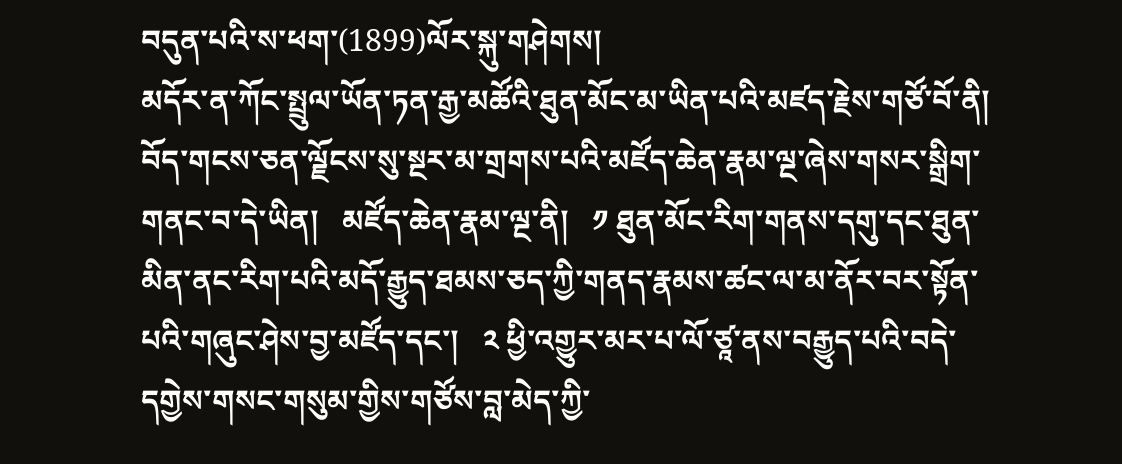བདུན་པའི་ས་ཕག་(1899)ལོར་སྐུ་གཤེགས།
མདོར་ན་ཀོང་སྤྲུལ་ཡོན་ཏན་རྒྱ་མཚོའི་ཐུན་མོང་མ་ཡིན་པའི་མཛད་རྗེས་གཙོ་བོ་ནི།   བོད་གངས་ཅན་ལྗོངས་སུ་སྔར་མ་གྲགས་པའི་མཛོད་ཆེན་རྣམ་ལྔ་ཞེས་གསར་སྒྲིག་གནང་བ་དེ་ཡིན།   མཛོད་ཆེན་རྣམ་ལྔ་ནི།   ༡ ཐུན་མོང་རིག་གནས་དགུ་དང་ཐུན་མིན་ནང་རིག་པའི་མདོ་རྒྱུད་ཐམས་ཅད་ཀྱི་གནད་རྣམས་ཚང་ལ་མ་ནོར་བར་སྟོན་པའི་གཞུང་ཤེས་བྱ་མཛོད་དང་།   ༢ ཕྱི་འགྱུར་མར་པ་ལོ་ཙཱ་ནས་བརྒྱུད་པའི་བདེ་དགྱེས་གསང་གསུམ་གྱིས་གཙོས་བླ་མེད་ཀྱི་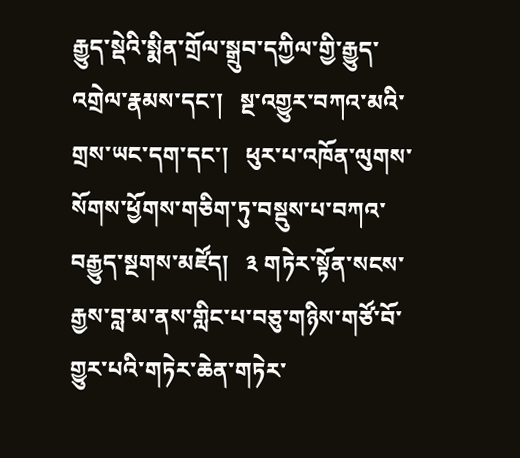རྒྱུད་སྡེའི་སྨིན་གྲོལ་སྒྲུབ་དཀྱིལ་གྱི་རྒྱུད་འགྲེལ་རྣམས་དང་།   སྔ་འགྱུར་བཀའ་མའི་གྲས་ཡང་དག་དང་།   ཕུར་པ་འཁོན་ལུགས་སོགས་ཕྱོགས་གཅིག་ཏུ་བསྡུས་པ་བཀའ་བརྒྱུད་སྔགས་མཛོད།   ༣ གཏེར་སྟོན་སངས་རྒྱས་བླ་མ་ནས་གླིང་པ་བཅུ་གཉིས་གཙོ་བོ་གྱུར་པའི་གཏེར་ཆེན་གཏེར་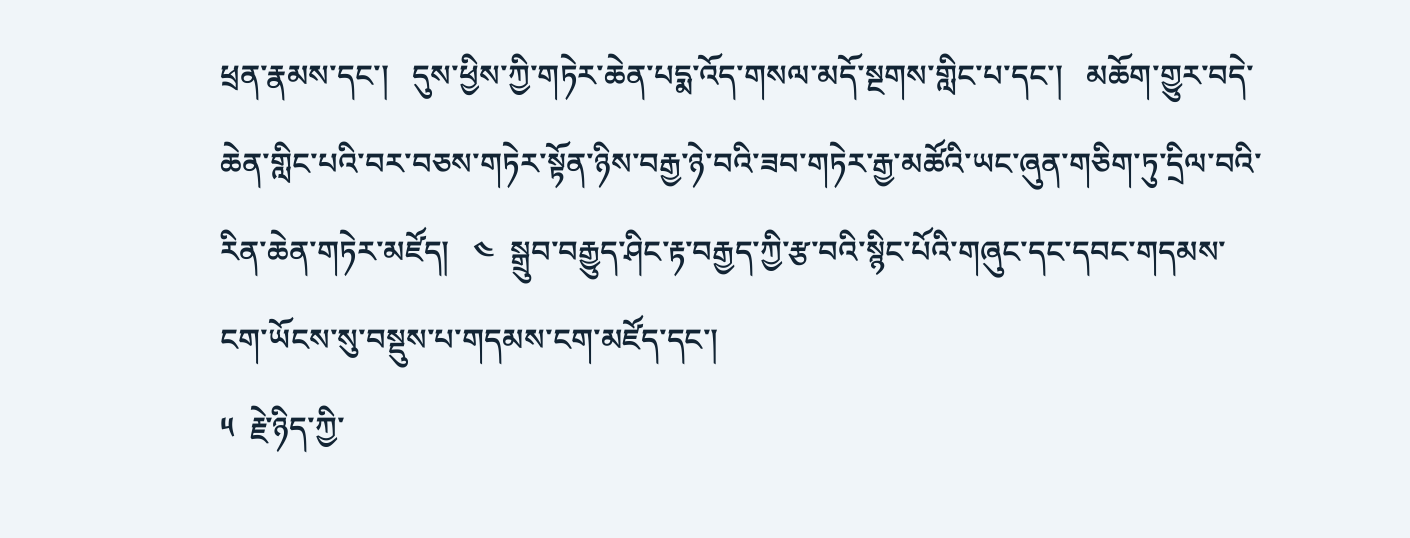ཕྲན་རྣམས་དང་།   དུས་ཕྱིས་ཀྱི་གཏེར་ཆེན་པདྨ་འོད་གསལ་མདོ་སྔགས་གླིང་པ་དང་།   མཆོག་གྱུར་བདེ་ཆེན་གླིང་པའི་བར་བཅས་གཏེར་སྟོན་ཉིས་བརྒྱ་ཉེ་བའི་ཟབ་གཏེར་རྒྱ་མཚོའི་ཡང་ཞུན་གཅིག་ཏུ་དྲིལ་བའི་རིན་ཆེན་གཏེར་མཛོད།   ༤  སྒྲུབ་བརྒྱུད་ཤིང་རྟ་བརྒྱད་ཀྱི་རྩ་བའི་སྙིང་པོའི་གཞུང་དང་དབང་གདམས་ངག་ཡོངས་སུ་བསྡུས་པ་གདམས་ངག་མཛོད་དང་།
༥  རྗེ་ཉིད་ཀྱི་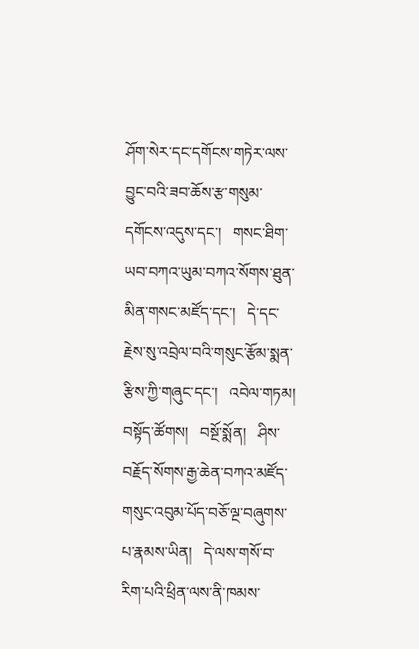ཤོག་སེར་དང་དགོངས་གཏེར་ལས་བྱུང་བའི་ཟབ་ཆོས་རྩ་གསུམ་དགོངས་འདུས་དང་།   གསང་ཐིག་ཡབ་བཀའ་ཡུམ་བཀའ་སོགས་ཐུན་མིན་གསང་མཛོད་དང་།   དེ་དང་རྗེས་སུ་འབྲེལ་བའི་གསུང་རྩོམ་སྨན་རྩིས་ཀྱི་གཞུང་དང་།   འབེལ་གཏམ།   བསྟོད་ཚོགས།   བསྔོ་སྨོན།   ཤིས་བརྗོད་སོགས་རྒྱ་ཆེན་བཀའ་མཛོད་གསུང་འབུམ་པོད་བཅོ་ལྔ་བཞུགས་པ་རྣམས་ཡིན།   དེ་ལས་གསོ་བ་རིག་པའི་ཕྲིན་ལས་ནི་ཁམས་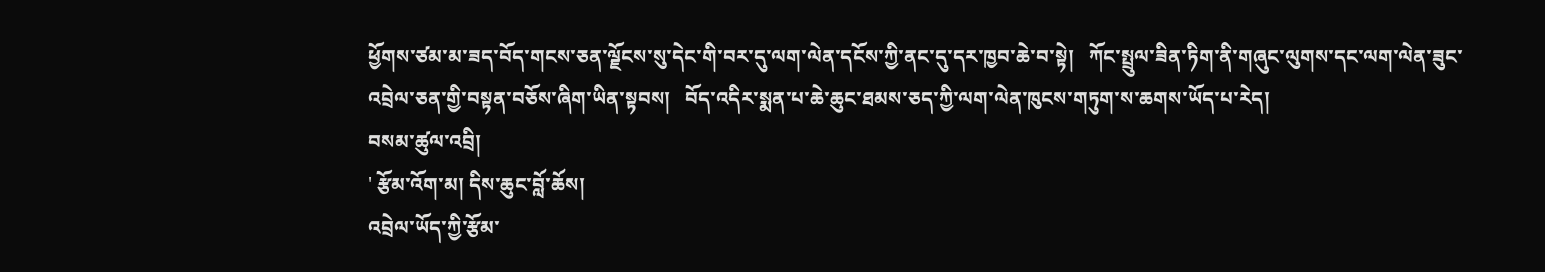ཕྱོགས་ཙམ་མ་ཟད་བོད་གངས་ཅན་ལྗོངས་སུ་དེང་གི་བར་དུ་ལག་ལེན་དངོས་ཀྱི་ནང་དུ་དར་ཁྱབ་ཆེ་བ་སྟེ།   ཀོང་སྤྲུལ་ཟིན་ཏིག་ནི་གཞུང་ལུགས་དང་ལག་ལེན་ཟུང་འབྲེལ་ཅན་གྱི་བསྟན་བཅོས་ཞིག་ཡིན་སྟབས།   བོད་འདིར་སྨན་པ་ཆེ་ཆུང་ཐམས་ཅད་ཀྱི་ལག་ལེན་ཁུངས་གཏུག་ས་ཆགས་ཡོད་པ་རེད།
བསམ་ཚུལ་འབྲི།
' རྩོམ་འོག་མ། དིས་ཆུང་བློ་ཆོས།
འབྲེལ་ཡོད་ཀྱི་རྩོམ་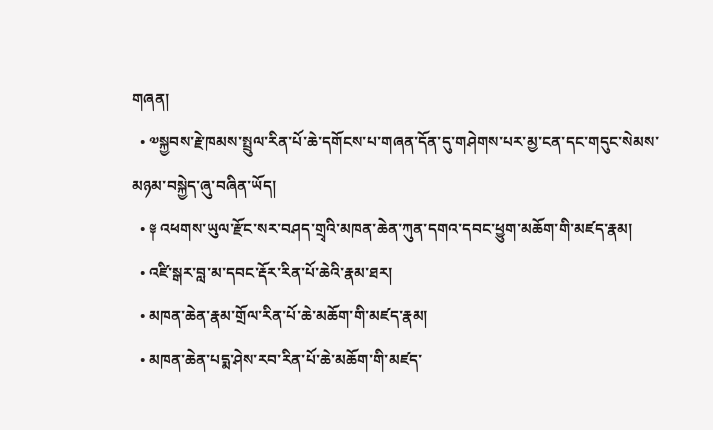གཞན།
  • ༧སྐྱབས་རྗེ་ཁམས་སྤྲུལ་རིན་པོ་ཆེ་དགོངས་པ་གཞན་དོན་དུ་གཤེགས་པར་མྱ་ངན་དང་གདུང་སེམས་མཉམ་བསྐྱེད་ཞུ་བཞིན་ཡོད།
  • ༈ འཕགས་ཡུལ་རྫོང་སར་བཤད་གྲྭའི་མཁན་ཆེན་ཀུན་དགའ་དབང་ཕྱུག་མཆོག་གི་མཛད་རྣམ།
  • འཛི་སྒར་བླ་མ་དབང་རྡོར་རིན་པོ་ཆེའི་རྣམ་ཐར།
  • མཁན་ཆེན་རྣམ་གྲོལ་རིན་པོ་ཆེ་མཆོག་གི་མཛད་རྣམ།
  • མཁན་ཆེན་པདྨ་ཤེས་རབ་རིན་པོ་ཆེ་མཆོག་གི་མཛད་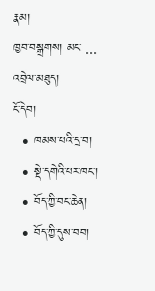རྣམ།
ཁྱབ་བསྒྲགས། མང་ ...
འབྲེལ་མཐུད།
ངོ་དེབ།
  • ཁམས་པའི་དྲ་བ།
  • སྡེ་དགེའི་པར་ཁང་།
  • བོད་ཀྱི་བང་ཆེན།
  • བོད་ཀྱི་དུས་བབ།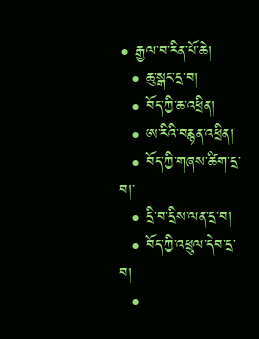• རྒྱལ་བ་རིན་པོ་ཆེ།
  • ཆུ་སྒང་དྲ་བ།
  • བོད་ཀྱི་ཆ་འཕྲིན།
  • ཨ་རིའི་བརྙན་འཕྲིན།
  • བོད་ཀྱི་གཞས་ཚིག་དྲ་བ།་
  • དྲི་བ་དྲིས་ལན་དྲ་བ།
  • བོད་ཀྱི་འཕྲུལ་དེབ་དྲ་བ།
  •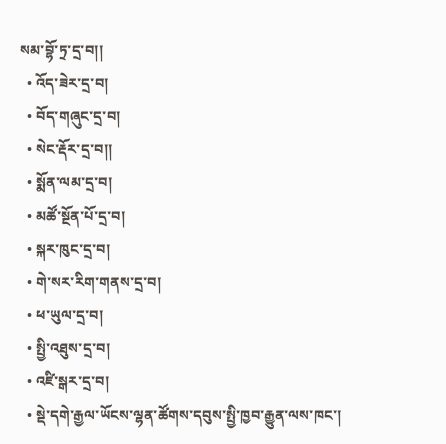སམ་བྷོ་ཏྲ་དྲ་བ།།
  • འོད་ཟེར་དྲ་བ།
  • བོད་གཞུང་དྲ་བ།
  • སེང་རྡོར་དྲ་བ།།
  • སྨོན་ལམ་དྲ་བ།
  • མཚོ་སྔོན་པོ་དྲ་བ།
  • སྐར་ཁུང་དྲ་བ།
  • གེ་སར་རིག་གནས་དྲ་བ།
  • ཕ་ཡུལ་དྲ་བ།
  • སྤྱི་འཐུས་དྲ་བ།
  • འཛི་སྒར་དྲ་བ།
  • སྡེ་དགེ་རྒྱལ་ཡོངས་ལྷན་ཚོགས་དབུས་སྤྱི་ཁྱབ་རྒྱུན་ལས་ཁང་།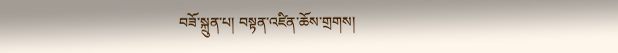བཟོ་སྐྲུན་པ། བསྟན་འཛིན་ཆོས་གྲགས།